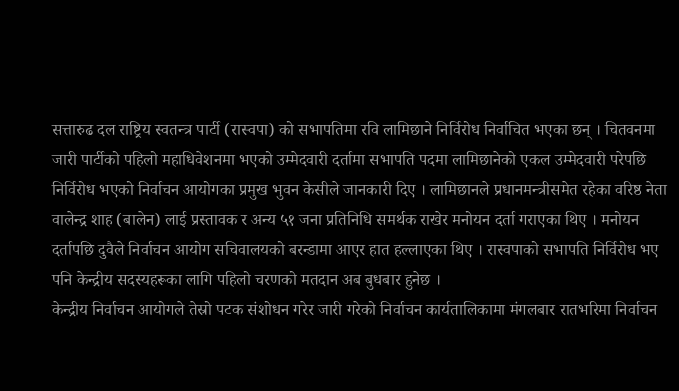सत्तारुढ दल राष्ट्रिय स्वतन्त्र पार्टी (रास्वपा) को सभापतिमा रवि लामिछाने निर्विरोध निर्वाचित भएका छन् । चितवनमा जारी पार्टीको पहिलो महाधिवेशनमा भएको उम्मेदवारी दर्तामा सभापति पदमा लामिछानेको एकल उम्मेदवारी परेपछि निर्विरोध भएको निर्वाचन आयोगका प्रमुख भुवन केसीले जानकारी दिए । लामिछानले प्रधानमन्त्रीसमेत रहेका वरिष्ठ नेता वालेन्द्र शाह (बालेन) लाई प्रस्तावक र अन्य ५१ जना प्रतिनिधि समर्थक राखेर मनोयन दर्ता गराएका थिए । मनोयन दर्तापछि दुवैले निर्वाचन आयोग सचिवालयको बरन्डामा आएर हात हल्लाएका थिए । रास्वपाको सभापति निर्विरोध भए पनि केन्द्रीय सदस्यहरूका लागि पहिलो चरणको मतदान अब बुधबार हुनेछ ।
केन्द्रीय निर्वाचन आयोगले तेस्रो पटक संशोधन गरेर जारी गरेको निर्वाचन कार्यतालिकामा मंगलबार रातभरिमा निर्वाचन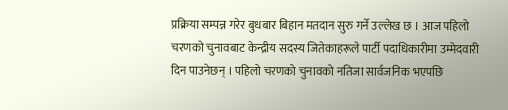प्रक्रिया सम्पन्न गरेर बुधबार बिहान मतदान सुरु गर्ने उल्लेख छ । आज पहिलो चरणको चुनावबाट केन्द्रीय सदस्य जितेकाहरूले पार्टी पदाधिकारीमा उम्मेदवारी दिन पाउनेछन् । पहिलो चरणको चुनावको नतिजा सार्वजनिक भएपछि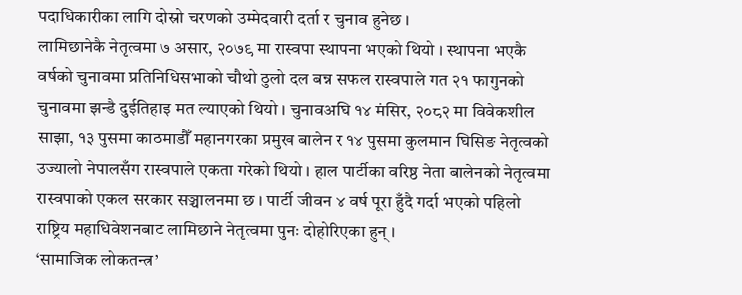पदाधिकारीका लागि दोस्रो चरणको उम्मेदवारी दर्ता र चुनाव हुनेछ ।
लामिछानेकै नेतृत्वमा ७ असार, २०७९ मा रास्वपा स्थापना भएको थियो । स्थापना भएकै वर्षको चुनावमा प्रतिनिधिसभाको चौथो ठुलो दल बन्न सफल रास्वपाले गत २१ फागुनको चुनावमा झन्डै दुईतिहाइ मत ल्याएको थियो । चुनावअघि १४ मंसिर, २०८२ मा विवेकशील साझा, १३ पुसमा काठमाडौँ महानगरका प्रमुख बालेन र १४ पुसमा कुलमान घिसिङ नेतृत्वको उज्यालो नेपालसँग रास्वपाले एकता गरेको थियो । हाल पार्टीका वरिष्ठ नेता बालेनको नेतृत्वमा रास्वपाको एकल सरकार सञ्चालनमा छ । पार्टी जीवन ४ वर्ष पूरा हुँदै गर्दा भएको पहिलो राष्ट्रिय महाधिवेशनबाट लामिछाने नेतृत्वमा पुनः दोहोरिएका हुन् ।
‘सामाजिक लोकतन्त्र’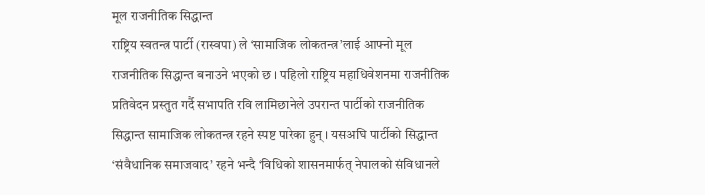मूल राजनीतिक सिद्धान्त
राष्ट्रिय स्वतन्त्र पार्टी (रास्वपा) ले ‘सामाजिक लोकतन्त्र’लाई आफ्नो मूल राजनीतिक सिद्धान्त बनाउने भएको छ । पहिलो राष्ट्रिय महाधिवेशनमा राजनीतिक प्रतिवेदन प्रस्तुत गर्दै सभापति रवि लामिछानेले उपरान्त पार्टीको राजनीतिक सिद्धान्त सामाजिक लोकतन्त्र रहने स्पष्ट पारेका हुन् । यसअघि पार्टीको सिद्धान्त ‘संवैधानिक समाजवाद’ रहने भन्दै ‘विधिको शासनमार्फत् नेपालको संविधानले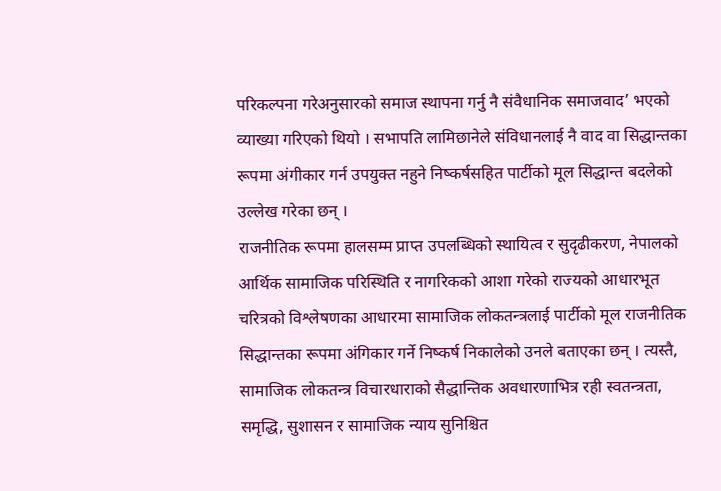परिकल्पना गरेअनुसारको समाज स्थापना गर्नु नै संवैधानिक समाजवाद’ भएको व्याख्या गरिएको थियो । सभापति लामिछानेले संविधानलाई नै वाद वा सिद्धान्तका रूपमा अंगीकार गर्न उपयुक्त नहुने निष्कर्षसहित पार्टीको मूल सिद्धान्त बदलेको उल्लेख गरेका छन् ।
राजनीतिक रूपमा हालसम्म प्राप्त उपलब्धिको स्थायित्व र सुदृढीकरण, नेपालको आर्थिक सामाजिक परिस्थिति र नागरिकको आशा गरेको राज्यको आधारभूत चरित्रको विश्लेषणका आधारमा सामाजिक लोकतन्त्रलाई पार्टीको मूल राजनीतिक सिद्धान्तका रूपमा अंगिकार गर्ने निष्कर्ष निकालेको उनले बताएका छन् । त्यस्तै, सामाजिक लोकतन्त्र विचारधाराको सैद्धान्तिक अवधारणाभित्र रही स्वतन्त्रता, समृद्धि, सुशासन र सामाजिक न्याय सुनिश्चित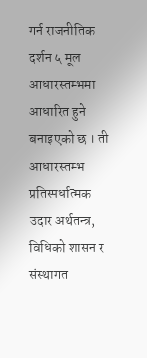गर्न राजनीतिक दर्शन ५ मूल आधारस्तम्भमा आधारित हुने बनाइएको छ । ती आधारस्तम्भ प्रतिस्पर्धात्मक उदार अर्थतन्त्र, विधिको शासन र संस्थागत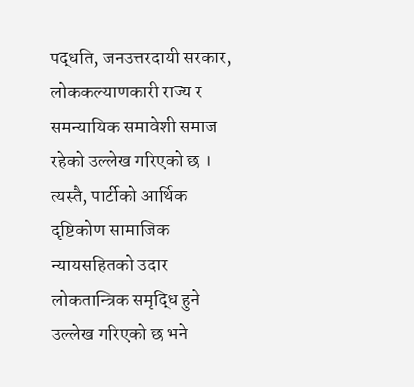पद्धति, जनउत्तरदायी सरकार, लोककल्याणकारी राज्य र समन्यायिक समावेशी समाज रहेको उल्लेख गरिएको छ ।
त्यस्तै, पार्टीको आर्थिक दृष्टिकोण सामाजिक न्यायसहितको उदार लोकतान्त्रिक समृद्धि हुने उल्लेख गरिएको छ भने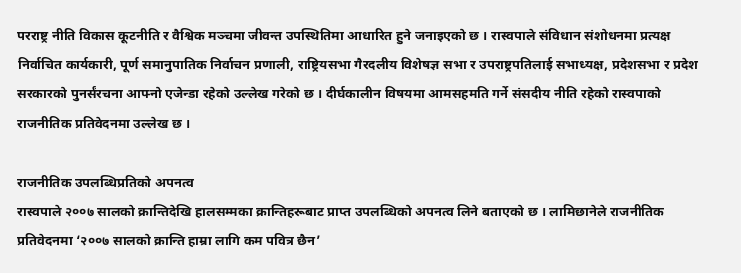परराष्ट्र नीति विकास कूटनीति र वैश्विक मञ्चमा जीवन्त उपस्थितिमा आधारित हुने जनाइएको छ । रास्वपाले संविधान संशोधनमा प्रत्यक्ष निर्वाचित कार्यकारी, पूर्ण समानुपातिक निर्वाचन प्रणाली, राष्ट्रियसभा गैरदलीय विशेषज्ञ सभा र उपराष्ट्रपतिलाई सभाध्यक्ष, प्रदेशसभा र प्रदेश सरकारको पुनर्संरचना आफ्नो एजेन्डा रहेको उल्लेख गरेको छ । दीर्घकालीन विषयमा आमसहमति गर्ने संसदीय नीति रहेको रास्वपाको राजनीतिक प्रतिवेदनमा उल्लेख छ ।

राजनीतिक उपलब्धिप्रतिको अपनत्व
रास्वपाले २००७ सालको क्रान्तिदेखि हालसम्मका क्रान्तिहरूबाट प्राप्त उपलब्धिको अपनत्व लिने बताएको छ । लामिछानेले राजनीतिक प्रतिवेदनमा ‘२००७ सालको क्रान्ति हाम्रा लागि कम पवित्र छैन’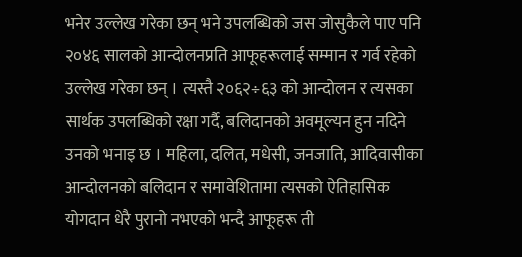भनेर उल्लेख गरेका छन् भने उपलब्धिको जस जोसुकैले पाए पनि २०४६ सालको आन्दोलनप्रति आफूहरूलाई सम्मान र गर्व रहेको उल्लेख गरेका छन् । त्यस्तै २०६२÷६३ को आन्दोलन र त्यसका सार्थक उपलब्धिको रक्षा गर्दै, बलिदानको अवमूल्यन हुन नदिने उनको भनाइ छ । महिला, दलित, मधेसी, जनजाति, आदिवासीका आन्दोलनको बलिदान र समावेशितामा त्यसको ऐतिहासिक योगदान धेरै पुरानो नभएको भन्दै आफूहरू ती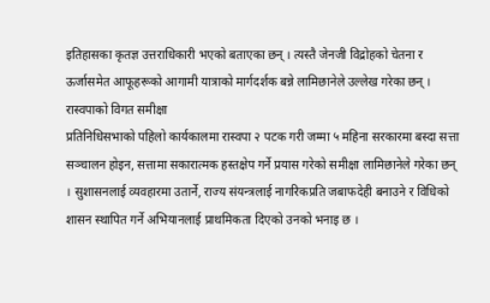इतिहासका कृतज्ञ उत्तराधिकारी भएको बताएका छन् । त्यस्तै जेनजी विद्रोहको चेतना र ऊर्जासमेत आफूहरूको आगामी यात्राको मार्गदर्शक बन्ने लामिछानेले उल्लेख गरेका छन् ।
रास्वपाको विगत समीक्षा
प्रतिनिधिसभाको पहिलो कार्यकालमा रास्वपा २ पटक गरी जम्मा ५ महिना सरकारमा बस्दा सत्ता सञ्चालन होइन, सत्तामा सकारात्मक हस्तक्षेप गर्ने प्रयास गरेको समीक्षा लामिछानेले गरेका छन् । सुशासनलाई व्यवहारमा उतार्ने, राज्य संयन्त्रलाई नागरिकप्रति जबाफदेही बनाउने र विधिको शासन स्थापित गर्ने अभियानलाई प्राथमिकता दिएको उनको भनाइ छ ।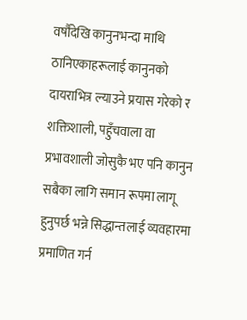वर्षौंदेखि कानुनभन्दा माथि ठानिएकाहरूलाई कानुनको दायराभित्र ल्याउने प्रयास गरेको र शक्तिशाली, पहुँचवाला वा प्रभावशाली जोसुकै भए पनि कानुन सबैका लागि समान रूपमा लागू हुनुपर्छ भन्ने सिद्धान्तलाई व्यवहारमा प्रमाणित गर्न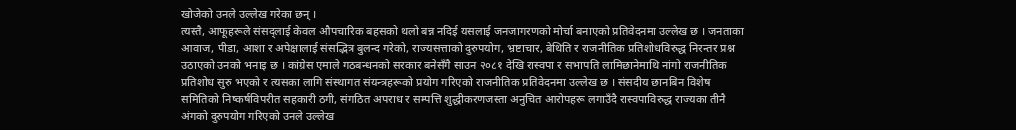खोजेको उनले उल्लेख गरेका छन् ।
त्यस्तै, आफूहरूले संसद्लाई केवल औपचारिक बहसको थलो बन्न नदिई यसलाई जनजागरणको मोर्चा बनाएको प्रतिवेदनमा उल्लेख छ । जनताका आवाज, पीडा, आशा र अपेक्षालाई संसद्भित्र बुलन्द गरेको, राज्यसत्ताको दुरुपयोग, भ्रष्टाचार, बेथिति र राजनीतिक प्रतिशोधविरुद्ध निरन्तर प्रश्न उठाएको उनको भनाइ छ । कांग्रेस एमाले गठबन्धनको सरकार बनेसँगै साउन २०८१ देखि रास्वपा र सभापति लामिछानेमाथि नांगो राजनीतिक प्रतिशोध सुरु भएको र त्यसका लागि संस्थागत संयन्त्रहरूको प्रयोग गरिएको राजनीतिक प्रतिवेदनमा उल्लेख छ । संसदीय छानबिन विशेष समितिको निष्कर्षविपरीत सहकारी ठगी, संगठित अपराध र सम्पत्ति शुद्धीकरणजस्ता अनुचित आरोपहरू लगाउँदै रास्वपाविरुद्ध राज्यका तीनै अंगको दुरुपयोग गरिएको उनले उल्लेख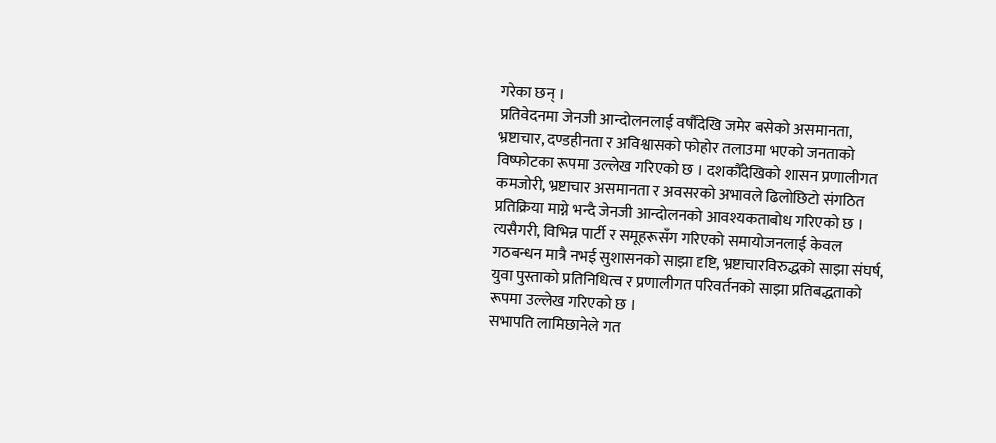गरेका छन् ।
प्रतिवेदनमा जेनजी आन्दोलनलाई वर्षौंदेखि जमेर बसेको असमानता, भ्रष्टाचार, दण्डहीनता र अविश्वासको फोहोर तलाउमा भएको जनताको विष्फोटका रूपमा उल्लेख गरिएको छ । दशकौँदेखिको शासन प्रणालीगत कमजोरी, भ्रष्टाचार असमानता र अवसरको अभावले ढिलोछिटो संगठित प्रतिक्रिया माग्ने भन्दै जेनजी आन्दोलनको आवश्यकताबोध गरिएको छ । त्यसैगरी, विभिन्न पार्टी र समूहरूसँग गरिएको समायोजनलाई केवल गठबन्धन मात्रै नभई सुशासनको साझा दृष्टि, भ्रष्टाचारविरुद्धको साझा संघर्ष, युवा पुस्ताको प्रतिनिधित्व र प्रणालीगत परिवर्तनको साझा प्रतिबद्धताको रूपमा उल्लेख गरिएको छ ।
सभापति लामिछानेले गत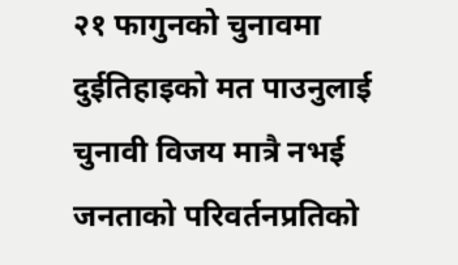२१ फागुनको चुनावमा दुईतिहाइको मत पाउनुलाई चुनावी विजय मात्रै नभई जनताको परिवर्तनप्रतिको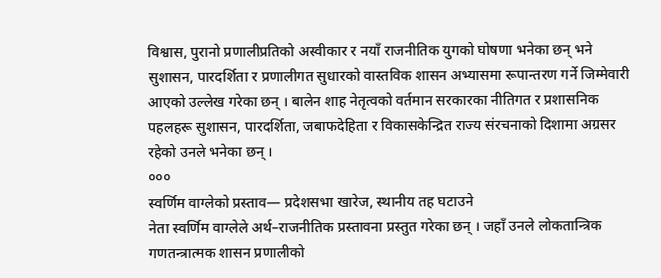विश्वास, पुरानो प्रणालीप्रतिको अस्वीकार र नयाँ राजनीतिक युगको घोषणा भनेका छन् भने सुशासन, पारदर्शिता र प्रणालीगत सुधारको वास्तविक शासन अभ्यासमा रूपान्तरण गर्ने जिम्मेवारी आएको उल्लेख गरेका छन् । बालेन शाह नेतृत्वको वर्तमान सरकारका नीतिगत र प्रशासनिक पहलहरू सुशासन, पारदर्शिता, जबाफदेहिता र विकासकेन्द्रित राज्य संरचनाको दिशामा अग्रसर रहेको उनले भनेका छन् ।
०००
स्वर्णिम वाग्लेको प्रस्ताव— प्रदेशसभा खारेज, स्थानीय तह घटाउने
नेता स्वर्णिम वाग्लेले अर्थ–राजनीतिक प्रस्तावना प्रस्तुत गरेका छन् । जहाँ उनले लोकतान्त्रिक गणतन्त्रात्मक शासन प्रणालीको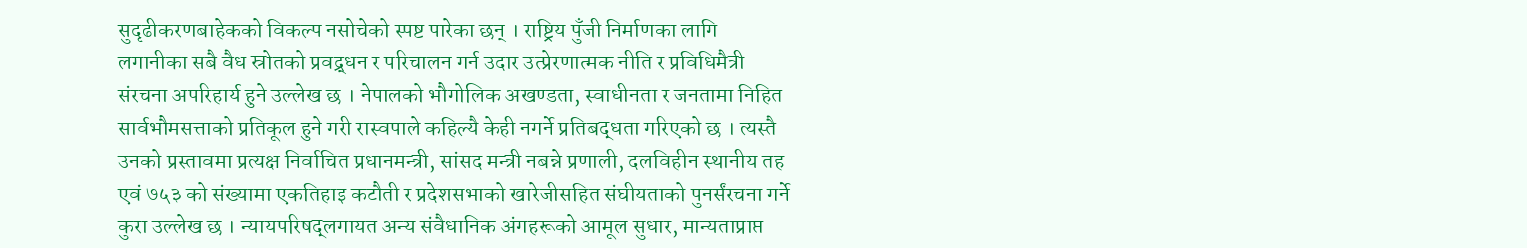सुदृढीकरणबाहेकको विकल्प नसोचेको स्पष्ट पारेका छन् । राष्ट्रिय पुँजी निर्माणका लागि लगानीका सबै वैध स्रोतको प्रवद्र्धन र परिचालन गर्न उदार उत्प्रेरणात्मक नीति र प्रविधिमैत्री संरचना अपरिहार्य हुने उल्लेख छ । नेपालको भौगोलिक अखण्डता, स्वाधीनता र जनतामा निहित सार्वभौमसत्ताको प्रतिकूल हुने गरी रास्वपाले कहिल्यै केही नगर्ने प्रतिबद्धता गरिएको छ । त्यस्तै उनको प्रस्तावमा प्रत्यक्ष निर्वाचित प्रधानमन्त्री, सांसद मन्त्री नबन्ने प्रणाली, दलविहीन स्थानीय तह एवं ७५३ को संख्यामा एकतिहाइ कटौती र प्रदेशसभाको खारेजीसहित संघीयताको पुनर्संरचना गर्ने कुरा उल्लेख छ । न्यायपरिषद्लगायत अन्य संवैधानिक अंगहरूको आमूल सुधार, मान्यताप्राप्त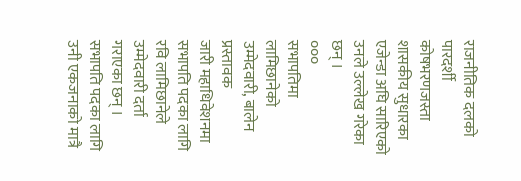राजनीतिक दलको पारदर्शी कोषभरणजस्ता शासकीय सुधारका एजेन्डा अघि सारिएको उनले उल्लेख गरेका छन् ।
०००
सभापतिमा लामिछानेको उम्मेदवारी, बालेन प्रस्तावक
जारी महाधिवेशनमा सभापति पदका लागि रवि लामिछानेले उम्मेदवारी दर्ता गराएका छन् । सभापति पदका लागि उनी एकजनाको मात्रै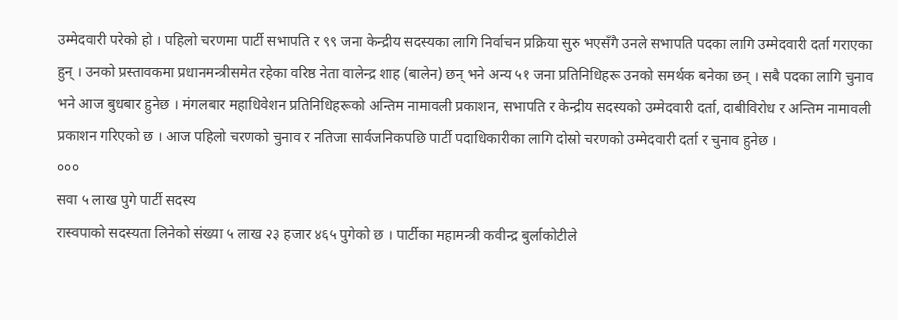उम्मेदवारी परेको हो । पहिलो चरणमा पार्टी सभापति र ९९ जना केन्द्रीय सदस्यका लागि निर्वाचन प्रक्रिया सुरु भएसँगै उनले सभापति पदका लागि उम्मेदवारी दर्ता गराएका हुन् । उनको प्रस्तावकमा प्रधानमन्त्रीसमेत रहेका वरिष्ठ नेता वालेन्द्र शाह (बालेन) छन् भने अन्य ५१ जना प्रतिनिधिहरू उनको समर्थक बनेका छन् । सबै पदका लागि चुनाव भने आज बुधबार हुनेछ । मंगलबार महाधिवेशन प्रतिनिधिहरूको अन्तिम नामावली प्रकाशन, सभापति र केन्द्रीय सदस्यको उम्मेदवारी दर्ता, दाबीविरोध र अन्तिम नामावली प्रकाशन गरिएको छ । आज पहिलो चरणको चुनाव र नतिजा सार्वजनिकपछि पार्टी पदाधिकारीका लागि दोस्रो चरणको उम्मेदवारी दर्ता र चुनाव हुनेछ ।
०००
सवा ५ लाख पुगे पार्टी सदस्य
रास्वपाको सदस्यता लिनेको संख्या ५ लाख २३ हजार ४६५ पुगेको छ । पार्टीका महामन्त्री कवीन्द्र बुर्लाकोटीले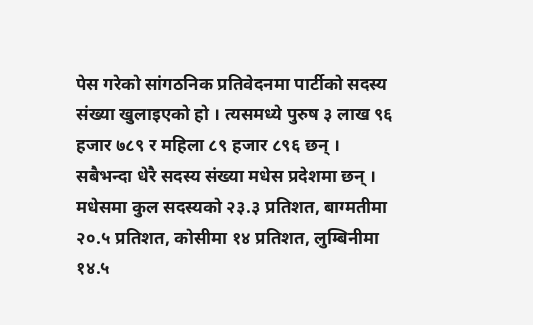पेस गरेको सांगठनिक प्रतिवेदनमा पार्टीको सदस्य संख्या खुलाइएको हो । त्यसमध्ये पुरुष ३ लाख ९६ हजार ७८९ र महिला ८९ हजार ८९६ छन् । सबैभन्दा धेरै सदस्य संख्या मधेस प्रदेशमा छन् । मधेसमा कुल सदस्यको २३.३ प्रतिशत, बाग्मतीमा २०.५ प्रतिशत, कोसीमा १४ प्रतिशत, लुम्बिनीमा १४.५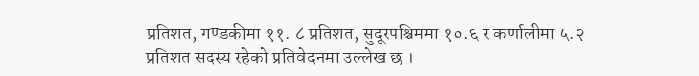प्रतिशत, गण्डकीमा ११. ८ प्रतिशत, सुदूरपश्चिममा १०.६ र कर्णालीमा ५.२ प्रतिशत सदस्य रहेको प्रतिवेदनमा उल्लेख छ ।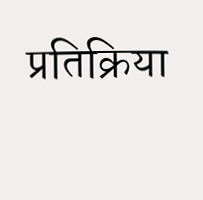प्रतिक्रिया